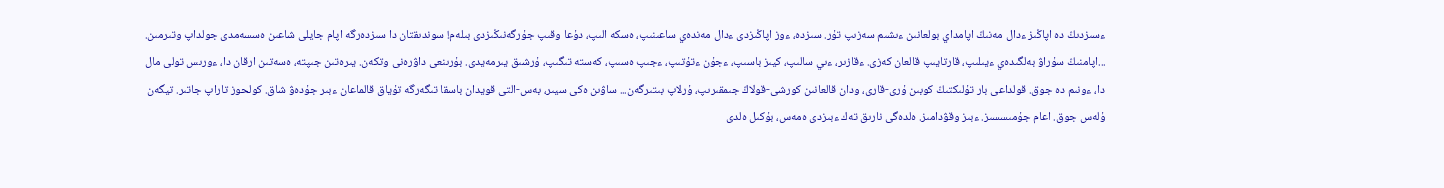ءسىزدىڭ دە اپاڭىز ءدال مەنىڭ اپامداي بولعانىن ءىشىم سەزىپ تۇر. سىزدە، ءوز اپاڭىزدى ءدال مەندەي ساعىنىپ، ەسكە الىپ، دۇعا وقىپ جۇرگەنىڭىزدى بىلەم! سوندىقتان دا سىزدەرگە اپام جايلى شاعىن ەسسەمدى جولداپ وتىرمىن. ...اپامنىڭ سۇراۋ بەلگىدەي ءيىلىپ، قارتايىپ قالعان كەزى. ءقازىر، ءىي سالىپ، كيىز باسىپ، ءجۇن ءتۇتىپ، ءجىپ ەسىپ، كەستە تىگىپ، ۇرشىق يىرمەيدى. بۇرىنعى داۋرەنى وتكەن. يىرەتىن جىپتە، ەسەتىن ارقان دا، ءورىس تولى مال دا، ءونىم دە جوق. قولداعى بار تۇلىكتىڭ كوبىن ۇرى-قارى، ودان قالعانىن كورشى-قولاڭ جىمقىرىپ، ۇرلاپ بىتىرگەن... ساۋىن ەكى سيىر، بەس-التى قويدان باسقا تىگەرگە تۇياق قالماعان ءبىر جۇدەۋ شاق. كولحوز تاراپ جاتىر. تيگەن ۇلەس جوق. اعام جۇمىسسىز. ءبىز وقۋدامىز. ەلدەگى نارىق تەك ءبىزدى ەمەس، بۇكىل ەلدى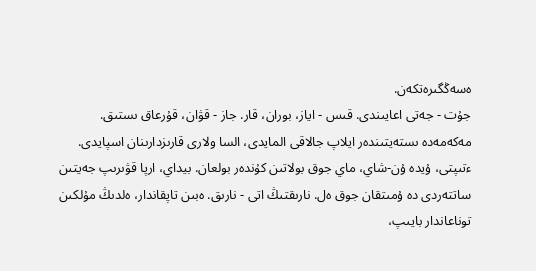ەسەڭگىرەتكەن.
جۇت - جەتى اعايىندى. قىس - اياز، بوران، قار. جاز - قۋان، قۇرعاق ىستىق. مەكەمەدە ىستەيتىندەر ايلاپ جالاقى المايدى، السا ولارى قارىزدارىنان اسپايدى. ءتىپتى، ۇيدە ۇن-شاي، ماي جوق بولاتىن كۇندەر بولعان. بيداي، ارپا قۋىرىپ جەيتىن ساتتەردى دە ۇمىتقان جوق ەل. نارىقتىڭ اتى - نارىق. ەبىن تاپقاندار، ەلدىڭ مۇلكىن توناعاندار بايىپ،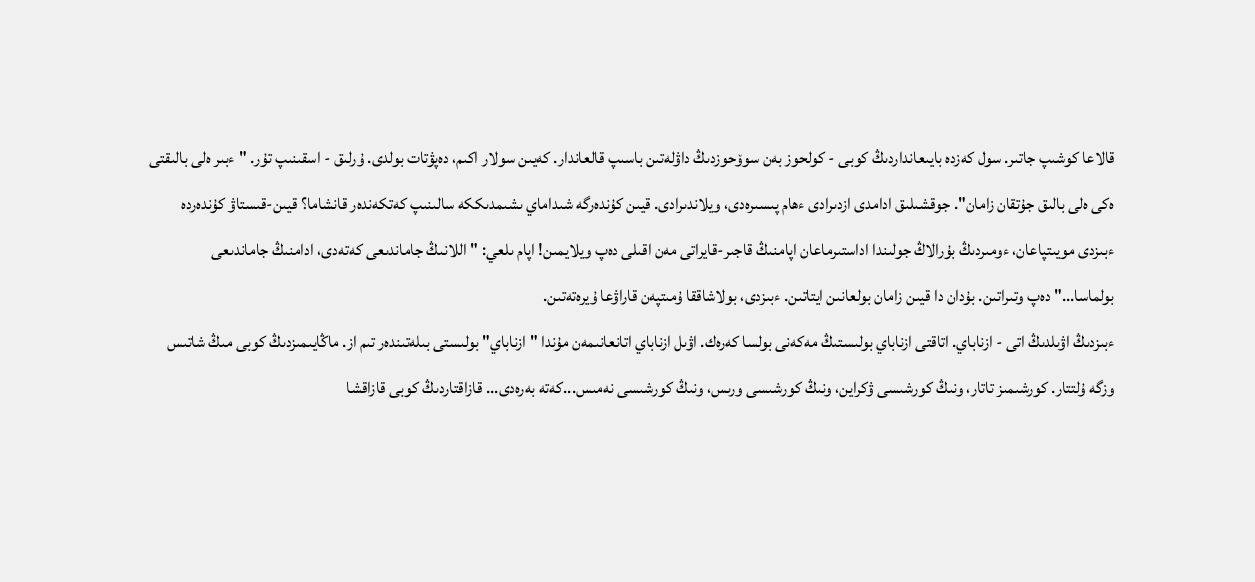قالاعا كوشىپ جاتىر. سول كەزدە بايىعانداردىڭ كوبى - كولحوز بەن سوۆحوزدىڭ داۋلەتىن باسىپ قالعاندار. كەيىن سولار اكىم، دەپۋتات بولدى. ۇرلىق - اسقىنىپ تۇر. "ءبىر ەلى بالىقتى ەكى ەلى بالىق جۇتقان زامان". جوقشىلىق ادامدى ازدىرادى ءھام پىسىرەدى، ويلاندىرادى. قيىن كۇندەرگە شىداماي ىشىمدىككە سالىنىپ كەتكەندەر قانشاما؟ قيىن-قىستاۋ كۇندەردە ءبىزدى مويىتپاعان، ءومىردىڭ بۇرالاڭ جولىندا اداستىرماعان اپامنىڭ قاجىر-قايراتى مەن اقىلى دەپ ويلايمىن! اپام ىلعي: "اللانىڭ جاماندىعى كەتەدى، ادامنىڭ جاماندىعى بولماسا..." دەپ وتىراتىن. بۇدان دا قيىن زامان بولعانىن ايتاتىن. ءبىزدى، بولاشاققا ۇمىتپەن قاراۋعا ۇيرەتەتىن.
ءبىزدىڭ اۋىلدىڭ اتى - ازناباي. اتاقتى ازناباي بولىستىڭ مەكەنى بولسا كەرەك. اۋىل ازناباي اتانعانىمەن مۇندا "ازناباي" بولىستى بىلەتىندەر تىم از. ماڭايىمىزدىڭ كوبى مىڭ شاتىس وزگە ۇلتتار. كورشىمىز تاتار، ونىڭ كورشىسى ۋكراين، ونىڭ كورشىسى ورىس، ونىڭ كورشىسى نەمىس...كەتە بەرەدى... قازاقتاردىڭ كوبى قازاقشا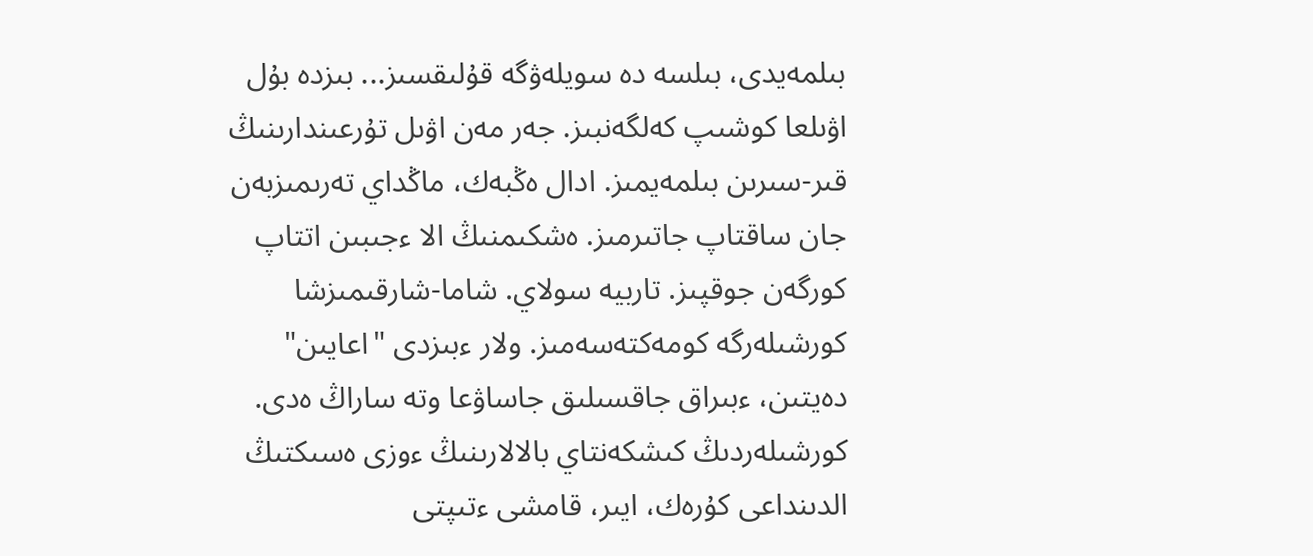بىلمەيدى، بىلسە دە سويلەۋگە قۇلىقسىز... بىزدە بۇل اۋىلعا كوشىپ كەلگەنبىز. جەر مەن اۋىل تۇرعىندارىنىڭ قىر-سىرىن بىلمەيمىز. ادال ەڭبەك، ماڭداي تەرىمىزبەن جان ساقتاپ جاتىرمىز. ەشكىمنىڭ الا ءجىبىن اتتاپ كورگەن جوقپىز. تاربيە سولاي. شاما-شارقىمىزشا كورشىلەرگە كومەكتەسەمىز. ولار ءبىزدى "اعايىن" دەيتىن، ءبىراق جاقسىلىق جاساۋعا وتە ساراڭ ەدى. كورشىلەردىڭ كىشكەنتاي بالالارىنىڭ ءوزى ەسىكتىڭ الدىنداعى كۇرەك، ايىر، قامشى ءتىپتى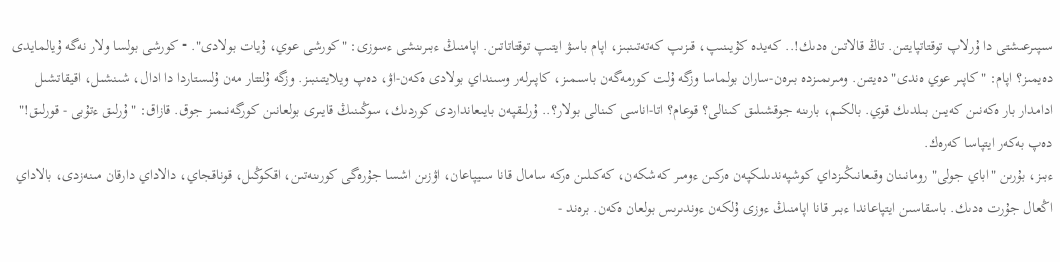سىپىرعىشتى دا ۇرلاپ توقتاتپايتىن. تاڭ قالاتىن ەدىك!.. كەيدە كۇيىنىپ، قىزىپ كەتەتىنبىز، اپام باسۋ ايتىپ توقتاتاتىن. اپامنىڭ ءبىرىنشى ءسوزى: "كورشى عوي، ۇيات بولادى". ⁃ كورشى بولسا ولار نەگە ۇيالمايدى دەيمىز؟ اپام: "كاپىر عوي ەندى" دەيتىن. ومىرىمىزدە بىرەن-ساران بولماسا وزگە ۇلت كورمەگەن باسىمىز، كاپىرلەر وسىنداي بولادى ەكەن-اۋ، دەپ ويلايتىنبىز. وزگە ۇلتتار مەن ۇلىستاردا دا ادال، شىنشىل، اقيقاتشىل ادامدار بار ەكەنىن كەيىن بىلدىك قوي. بالكىم، بارىنە جوقشىلىق كىنالى؟ قوعام؟ اتا-اناسى كىنالى بولار؟.. ۇرلىقپەن بايىعانداردى كوردىك، سوڭىنىڭ قايىرى بولعانىن كورگەنىمىز جوق. قازاق: "ۇرلىق ءتۇبى - قورلىق!" دەپ بەكەر ايتپاسا كەرەك.
ءبىز، بۇرىن "اباي جولى" رومانىنان وقىعانىڭىزداي كوشپەندىلىكپەن ەركىن ءومىر كەشكەن، كەكىلىن ەركە سامال قانا سىيپاعان، اۋزىن اشسا جۇرەگى كورىنەتىن، اقكوڭىل، قوناقجاي، دالاداي دارقان مىنەزدى، بالاداي اڭعال جۇرت ەدىك. باسقاسىن ايتپاعاندا ءبىر قانا اپامنىڭ ءوزى ۇلكەن ءوندىرىس بولعان ەكەن. برەند -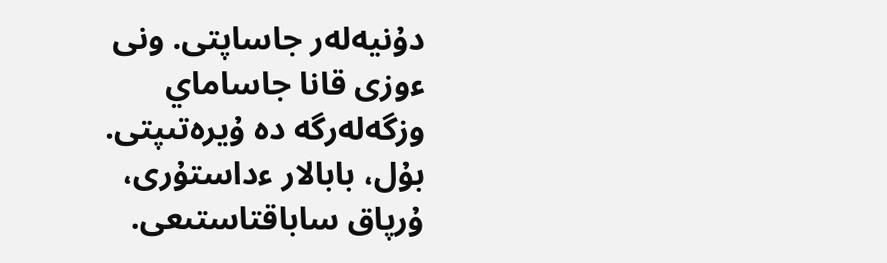دۇنيەلەر جاساپتى. ونى ءوزى قانا جاساماي وزگەلەرگە دە ۇيرەتىپتى. بۇل، بابالار ءداستۇرى، ۇرپاق ساباقتاستىعى.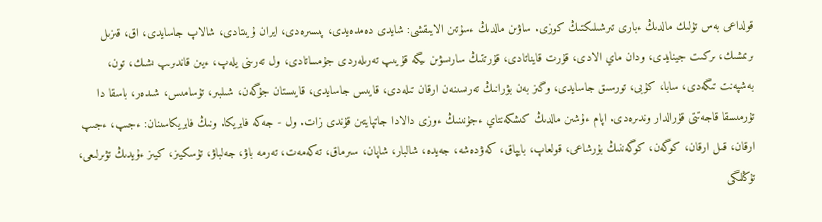قولداعى بەس تۇلىك مالدىڭ ءبارى تىرشىلىكتىڭ كوزى. ساۋىن مالدىڭ ءسۇتىن الايىقشى: شايدى دەمدەيدى، پىسىرەدى، ايران ۇيىتادى، شالاپ جاسايدى، اق، قىزىل ىرىمشىك، ىركىت جينايدى، ودان ماي الادى، قۇرت قايناتادى، قۇرتتىڭ سارىسۋىن ىيگە قۇيىپ تەرىلەردى جۇمساتادى، ول تەرىنى يلەپ، ءيىن قاندىرىپ ىشىك، تون، بەشپەنت تىگەدى، سابا، كۇبى، تورسىق جاسايدى، وگىز بەن بۋرانىڭ تەرىسىنەن ارقان تىلەدى، قايىس جاسايدى، قايىستان جۇگەن، شىلبىر، تۇسامىس، شىدەر، باسقا دا تۇرمىسقا قاجەتتى قۇرالدار وندىرەدى. اپام ءۇشىن مالدىڭ كىشكەنتاي ءجۇنىنىڭ ءوزى دالادا جاتپايتىن قۇندى زات. ول - جەكە فابريكا. ونىڭ فابريكاسىنان: ءجىپ، ءجىپ ارقان، قىل ارقان، كوگەن، كوگەننىڭ بۇرشاعى، قولعاپ، بايپاق، كەۋدەشە، جەيدە، شالبار، شاپان، سىرماق، تەكەمەت، تەرمە باۋ، جەلباۋ، تۇسكيىز، كيىز ءۇيدىڭ تۋىرلىعى، تۇڭلىگى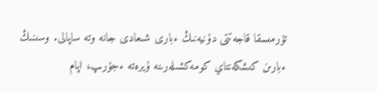تۇرمىسقا قاجەتتى دۇنيەنىڭ ءبارى شىعادى جانە وتە ساپالى. وسىنىڭ ءبارىن كىشكەنتاي كومەكشىلەرىنە ۇيرەتە ءجۇرىپ، اپام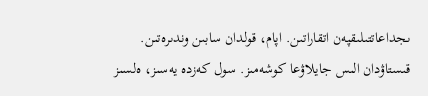ىجداعاتتىلىقپەن اتقاراتىن. اپام، قولدان سابىن وندىرەتىن.
قىستاۋدان الىس جايلاۋعا كوشەمىز. سول كەزدە يەسىز، ەلسىز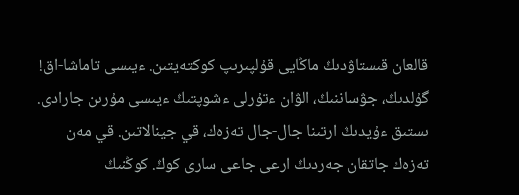قالعان قىستاۋدىڭ ماڭايى قۇلپىرىپ كوكتەيتىن. ءيىسى تاماشا-اق! گۇلدىڭ، جۋساننىڭ، الۋان ءتۇرلى ءشوپتىڭ ءيىسى مۇرىن جارادى. ىستىق ءۇيدىڭ ارتىنا جال-جال تەزەك، قي جينالاتىن. قي مەن تەزەك جاتقان جەردىڭ ارعى جاعى سارى كوڭ. كوڭنىڭ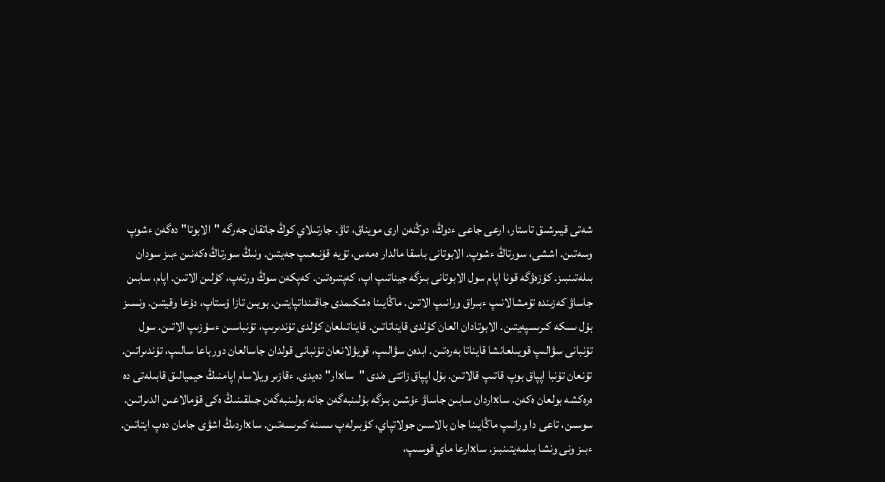شەتى قيىرشىق تاستار، ارعى جاعى ءدوڭ، دوڭنەن ارى مويناق، تاۋ. جارتىلاي كوڭ جاتقان جەرگە "الابوتا" دەگەن ءشوپ وسەتىن. اششى، سورتاڭ ءشوپ. الابوتانى باسقا مالدار ەمەس، تۇيە قۇنىعىپ جەيتىن. ونىڭ سورتاڭ ەكەنىن ءبىز سودان بىلەتىنبىز. كۇزەۋگە قونا اپام سول الابوتانى بىزگە جيناتىپ اپ، كەپتىرەتىن. كەپكەن سوڭ ورتەپ، كۇلىن الاتىن. اپام، سابىن جاساۋ كەزىندە تۇمشالانىپ ءبىراق ورانىپ الاتىن. ماڭايىنا ەشكىمدى جاقىنداتپايتىن. بويىن تازا ۇستاپ، دۇعا وقيتىن. ونسىز بۇل ىسكە كىرىسپەيتىن. الابوتادان العان كۇلدى قايناتاتىن. قايناتىلعان كۇلدى تۇندىرىپ، تۇنباسىن ءسۇزىپ الاتىن. سول تۇنبانى سۋالىپ قويىلعانشا قايناتا بەرەتىن. ابدەن سۋالىپ، قويۋلانعان تۇنبانى قولدان جاسالعان دورباعا سالىپ، تۇندىراتىن. تۇنعان تۇنبا اپپاق بوپ قاتىپ قالاتىن. بۇل اپپاق زاتتى ەندى "ساxار" دەيدى. ءقازىر ويلاسام اپامنىڭ حيميالىق قابىلەتى دە ەرەكشە بولعان ەكەن. ساxاردان سابىن جاساۋ ءۇشىن بىزگە بۇلىنبەگەن جانە بولىنبەگەن جىلقىنىڭ ەكى قۇمالاعىن الدىراتىن. سوسىن، تاعى دا ورانىپ ماڭايىنا جان بالاسىن جولاتپاي، كۇبىرلەپ ىسىنە كىرىسەتىن. ساxاردىڭ اشۋى جامان دەپ ايتاتىن. ءبىز ونى ونشا بىلمەيتىنبىز. ساxارعا ماي قوسىپ،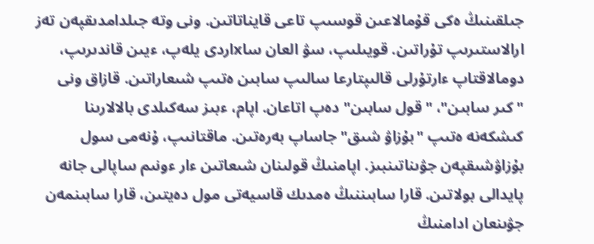جىلقىنىڭ ەكى قۇمالاعىن قوسىپ تاعى قايناتاتىن. ونى وتە جىلدامدىقپەن تەز ارالاستىرىپ تۇراتىن. قويىلىپ، سۋ العان ساxاردى يلەپ، ءيىن قاندىرىپ، دومالاقتاپ ءارتۇرلى قالىپتارعا سالىپ سابىن ەتىپ شىعاراتىن. قازاق ونى "كىر سابىن"، "قول سابىن" دەپ اتاعان. اپام، ءبىز سەكىلدى بالالارىنا كىشكەنە ەتىپ "بۇزاۋ شىق" جاساپ بەرەتىن. ماقتانىپ، ۇنەمى سول بۇزاۋشىقپەن جۋىناتىنبىز. اپامنىڭ قولىنان شىعاتىن ءار ءونىم ساپالى جانە پايدالى بولاتىن. قارا سابىننىڭ ەمدىك قاسيەتى مول دەيتىن، قارا سابىنمەن جۋىنعان ادامنىڭ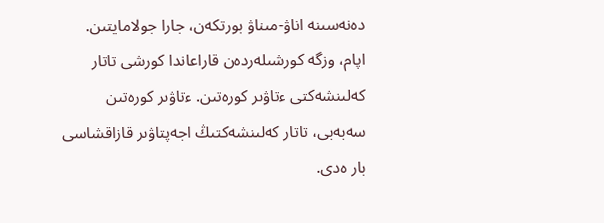دەنەسىنە اناۋ-مىناۋ بورتكەن، جارا جولامايتىن.
اپام، وزگە كورشىلەردەن قاراعاندا كورشى تاتار كەلىنشەكتى ءتاۋىر كورەتىن. ءتاۋىر كورەتىن سەبەبى، تاتار كەلىنشەكتىڭ اجەپتاۋىر قازاقشاسى بار ەدى.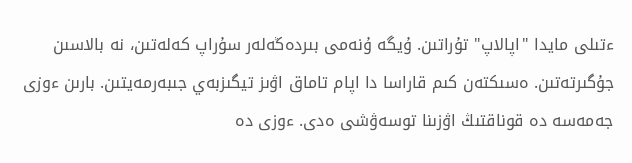ءتىلى مايدا "اپالاپ" تۇراتىن. ۇيگە ۇنەمى بىردەڭەلەر سۇراپ كەلەتىن، نە بالاسىن جۇگىرتەتىن. ەسىكتەن كىم قاراسا دا اپام تاماق اۋىز تيگىزبەي جىبەرمەيتىن. بارىن ءوزى جەمەسە دە قوناقتىڭ اۋزىنا توسەۋشى ەدى. ءوزى دە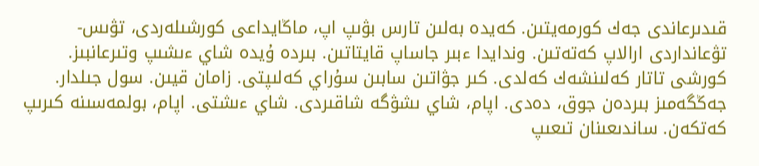قىدىرعاندى جەك كورمەيتىن. كەيدە بەلىن تارس بۋىپ اپ، ماڭايداعى كورشىلەردى، تۋىس-تۋعانداردى ارالاپ كەتەتىن. وندايدا ءبىر جاساپ قايتاتىن. بىردە ۇيدە شاي ءىشىپ وتىرعانبىز. كورشى تاتار كەلىنشەك كەلدى. كىر جۋاتىن سابىن سۇراي كەلىپتى. زامان قيىن. سول جىلدار. جەڭگەمىز بىردەن جوق، دەدى. اپام، شاي ىشۋگە شاقىردى. شاي ءىشتى. اپام، بولمەسىنە كىرىپ كەتكەن. ساندىعىنان تىعىپ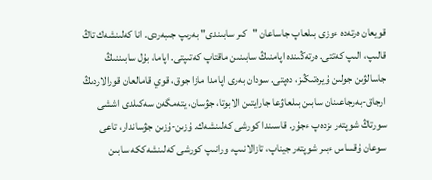قويعان ەرتەدە ءوزى بىلعاپ جاساعان "كىر سابىندى" بەرىپ جىبەردى. انا كەلىنشەك تاڭ قالىپ، الىپ كەتتى. ەرتەڭىندە اپامنىڭ سابىنىن ماقتاپ كەتىپتى. اپاما، بۇل سابىننىڭ جاسالۋىن جولىن ۇيرەتىڭىز، دەپتى. سودان بەرى اپامدا مازا جوق، قوي قامالعان قورالاردىڭ ارجاق-بەرجاعىنان سابىن بىلعاۋعا جارايتىن الابوتا، جۋسان، يتەمگەن سەكىلدى اششى سورتاڭ شوپتەر ىزدەپ ءجۇر. قاسىندا كورشى كەلىنشەك. ۇزىن-ۇزىن جۋساندار، تاعى سوعان ۇقساس ءبىر شوپتەر جيناپ، تازالانىپ، ورانىپ كورشى كەلىنشەككە سابىن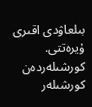بىلعاۋدى اقىرى ۇيرەتتى. كورشىلەردەن كورشىلەر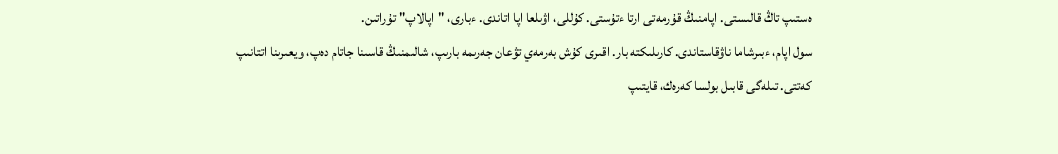ەستىپ تاڭ قالىستى. اپامنىڭ قۇرمەتى ارتا ءتۇستى. كۇللى، اۋىلعا اپا اتاندى. ءبارى، "اپالاپ" تۇراتىن.
سول اپام، ءبىرشاما ناۋقاستاندى. كارىلىكتە بار. اقىرى كۇش بەرمەي تۋعان جەرىمە بارىپ، شالىمنىڭ قاسىنا جاتام دەپ، ويعىرىنا اتتانىپ كەتتى. تىلەگى قابىل بولسا كەرەك، قايتىپ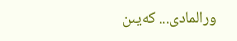ورالمادى... كەيىن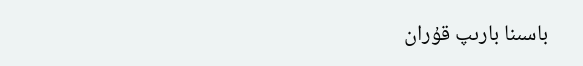باسىنا بارىپ قۇران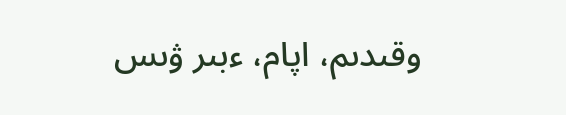وقىدىم، اپام، ءبىر ۋىس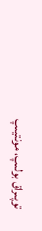توپىراق بولىپ، مونتيىپ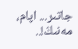جاتىر... اپام، مەنىڭ!..